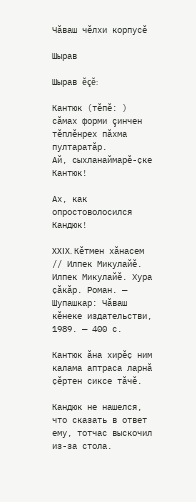Чӑваш чӗлхи корпусӗ

Шырав

Шырав ĕçĕ:

Кантюк (тĕпĕ: ) сăмах форми çинчен тĕплĕнрех пăхма пултаратăр.
Ай, сыхланаймарӗ-ҫке Кантюк!

Ах, как опростоволосился Кандюк!

XXIX. Кӗтмен хӑнасем // Илпек Микулайӗ. Илпек Микулайӗ. Хура ҫӑкӑр. Роман. — Шупашкар: Чӑваш кӗнеке издательстви, 1989. — 400 с.

Кантюк ӑна хирӗҫ ним калама аптраса ларнӑ ҫӗртен сиксе тӑчӗ.

Кандюк не нашелся, что сказать в ответ ему, тотчас выскочил из-за стола.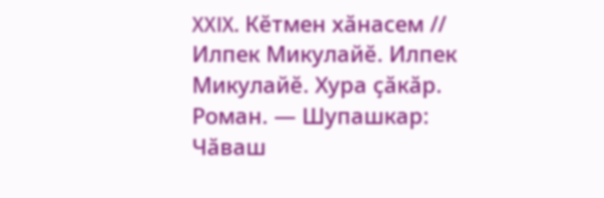XXIX. Кӗтмен хӑнасем // Илпек Микулайӗ. Илпек Микулайӗ. Хура ҫӑкӑр. Роман. — Шупашкар: Чӑваш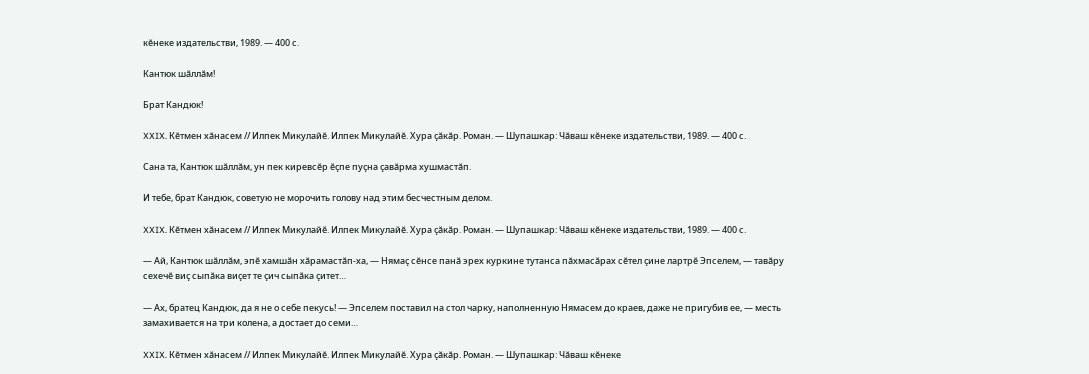кӗнеке издательстви, 1989. — 400 с.

Кантюк шӑллӑм!

Брат Кандюк!

XXIX. Кӗтмен хӑнасем // Илпек Микулайӗ. Илпек Микулайӗ. Хура ҫӑкӑр. Роман. — Шупашкар: Чӑваш кӗнеке издательстви, 1989. — 400 с.

Сана та, Кантюк шӑллӑм, ун пек киревсӗр ӗҫпе пуҫна ҫавӑрма хушмастӑп.

И тебе, брат Кандюк, советую не морочить голову над этим бесчестным делом.

XXIX. Кӗтмен хӑнасем // Илпек Микулайӗ. Илпек Микулайӗ. Хура ҫӑкӑр. Роман. — Шупашкар: Чӑваш кӗнеке издательстви, 1989. — 400 с.

— Ай, Кантюк шӑллӑм, эпӗ хамшӑн хӑрамастӑп-ха, — Нямаҫ сӗнсе панӑ эрех куркине тутанса пӑхмасӑрах сӗтел ҫине лартрӗ Эпселем, — тавӑру сехечӗ виҫ сыпӑка виҫет те ҫич сыпӑка ҫитет…

— Ах, братец Кандюк, да я не о себе пекусь! — Эпселем поставил на стол чарку, наполненную Нямасем до краев, даже не пригубив ее, — месть замахивается на три колена, а достает до семи…

XXIX. Кӗтмен хӑнасем // Илпек Микулайӗ. Илпек Микулайӗ. Хура ҫӑкӑр. Роман. — Шупашкар: Чӑваш кӗнеке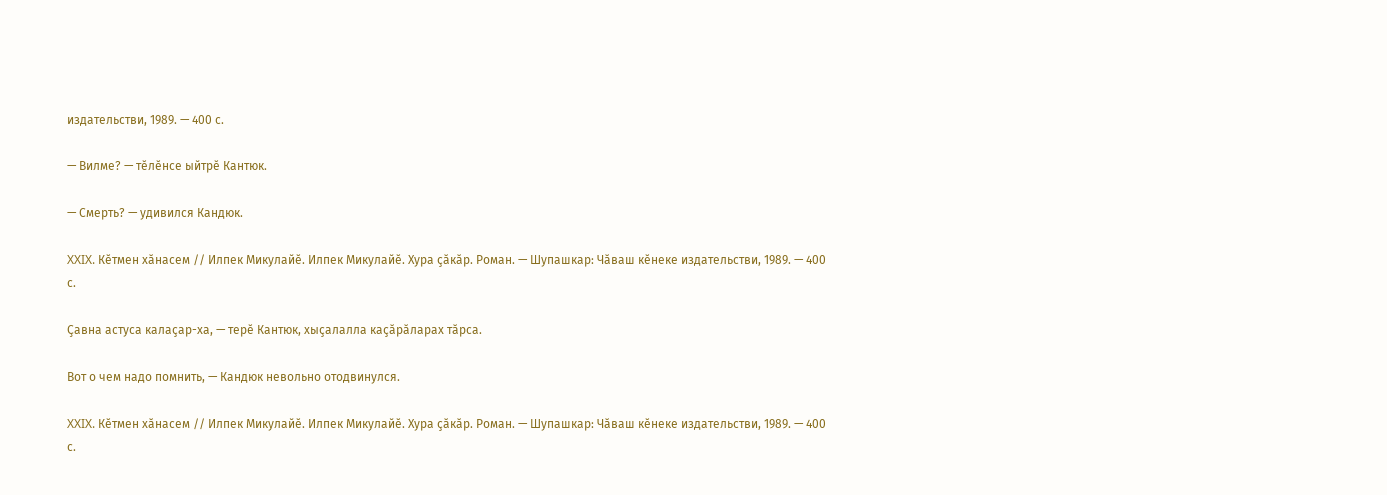издательстви, 1989. — 400 с.

— Вилме? — тӗлӗнсе ыйтрӗ Кантюк.

— Смерть? — удивился Кандюк.

XXIX. Кӗтмен хӑнасем // Илпек Микулайӗ. Илпек Микулайӗ. Хура ҫӑкӑр. Роман. — Шупашкар: Чӑваш кӗнеке издательстви, 1989. — 400 с.

Ҫавна астуса калаҫар-ха, — терӗ Кантюк, хыҫалалла каҫӑрӑларах тӑрса.

Вот о чем надо помнить, — Кандюк невольно отодвинулся.

XXIX. Кӗтмен хӑнасем // Илпек Микулайӗ. Илпек Микулайӗ. Хура ҫӑкӑр. Роман. — Шупашкар: Чӑваш кӗнеке издательстви, 1989. — 400 с.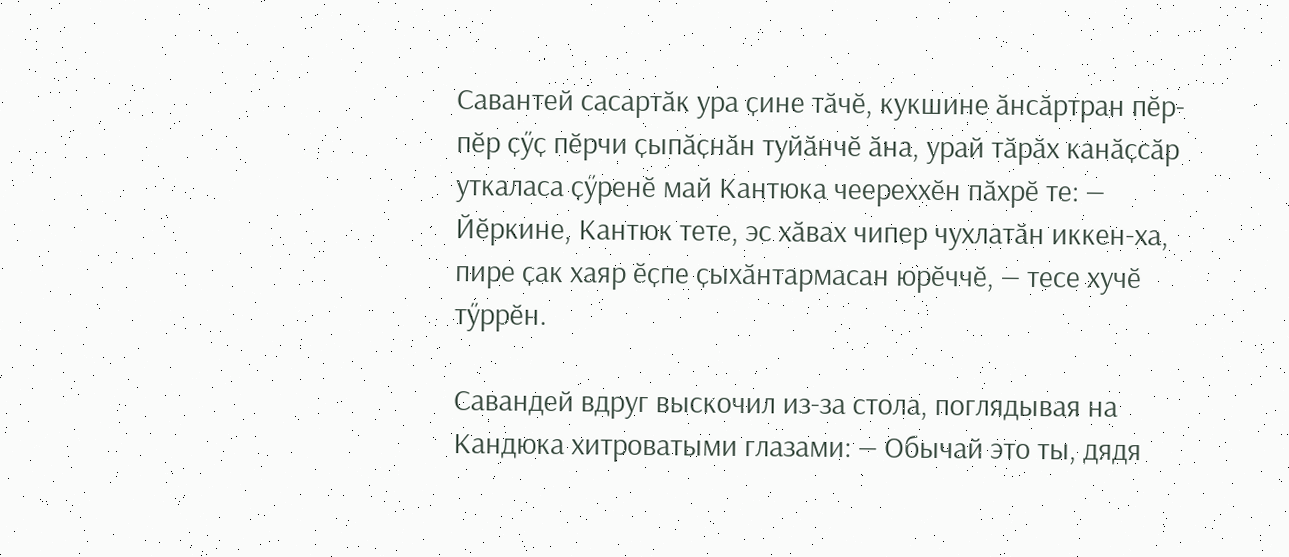Савантей сасартӑк ура ҫине тӑчӗ, кукшине ӑнсӑртран пӗр-пӗр ҫӳҫ пӗрчи ҫыпӑҫнӑн туйӑнчӗ ӑна, урай тӑрӑх канӑҫсӑр уткаласа ҫӳренӗ май Кантюка чеереххӗн пӑхрӗ те: — Йӗркине, Кантюк тете, эс хӑвах чипер чухлатӑн иккен-ха, пире ҫак хаяр ӗҫпе ҫыхӑнтармасан юрӗччӗ, — тесе хучӗ тӳррӗн.

Савандей вдруг выскочил из-за стола, поглядывая на Кандюка хитроватыми глазами: — Обычай это ты, дядя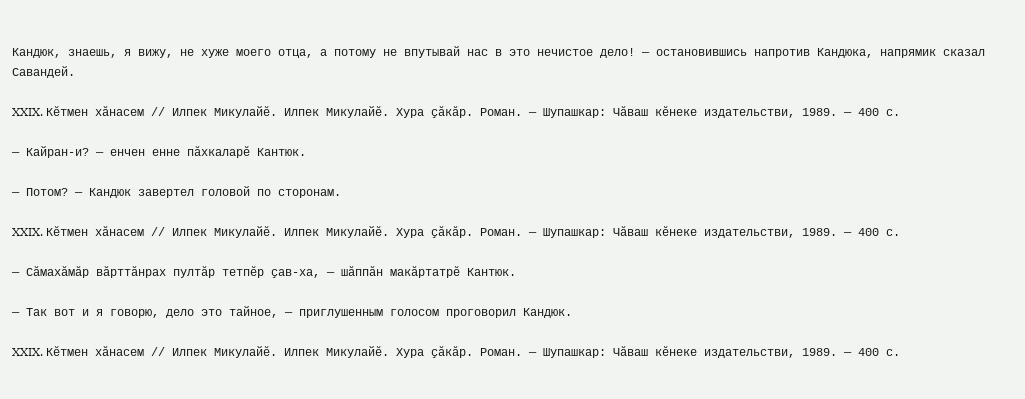Кандюк, знаешь, я вижу, не хуже моего отца, а потому не впутывай нас в это нечистое дело! — остановившись напротив Кандюка, напрямик сказал Савандей.

XXIX. Кӗтмен хӑнасем // Илпек Микулайӗ. Илпек Микулайӗ. Хура ҫӑкӑр. Роман. — Шупашкар: Чӑваш кӗнеке издательстви, 1989. — 400 с.

— Кайран-и? — енчен енне пӑхкаларӗ Кантюк.

— Потом? — Кандюк завертел головой по сторонам.

XXIX. Кӗтмен хӑнасем // Илпек Микулайӗ. Илпек Микулайӗ. Хура ҫӑкӑр. Роман. — Шупашкар: Чӑваш кӗнеке издательстви, 1989. — 400 с.

— Сӑмахӑмӑр вӑрттӑнрах пултӑр тетпӗр ҫав-ха, — шӑппӑн макӑртатрӗ Кантюк.

— Так вот и я говорю, дело это тайное, — приглушенным голосом проговорил Кандюк.

XXIX. Кӗтмен хӑнасем // Илпек Микулайӗ. Илпек Микулайӗ. Хура ҫӑкӑр. Роман. — Шупашкар: Чӑваш кӗнеке издательстви, 1989. — 400 с.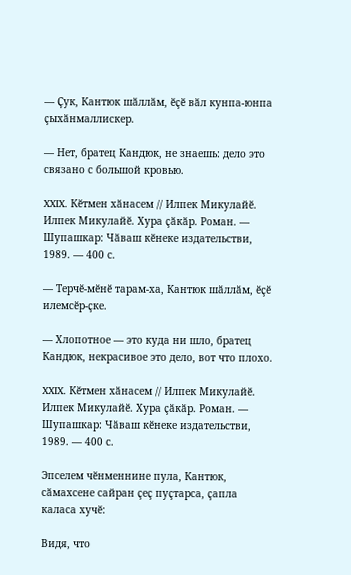— Ҫук, Кантюк шӑллӑм, ӗҫӗ вӑл кунпа-юнпа ҫыхӑнмаллискер.

— Нет, братец Кандюк, не знаешь: дело это связано с большой кровью.

XXIX. Кӗтмен хӑнасем // Илпек Микулайӗ. Илпек Микулайӗ. Хура ҫӑкӑр. Роман. — Шупашкар: Чӑваш кӗнеке издательстви, 1989. — 400 с.

— Терчӗ-мӗнӗ тарам-ха, Кантюк шӑллӑм, ӗҫӗ илемсӗр-ҫке.

— Хлопотное — это куда ни шло, братец Кандюк, некрасивое это дело, вот что плохо.

XXIX. Кӗтмен хӑнасем // Илпек Микулайӗ. Илпек Микулайӗ. Хура ҫӑкӑр. Роман. — Шупашкар: Чӑваш кӗнеке издательстви, 1989. — 400 с.

Эпселем чӗнменнине пула, Кантюк, сӑмахсене сайран ҫеҫ пуҫтарса, ҫапла каласа хучӗ:

Видя, что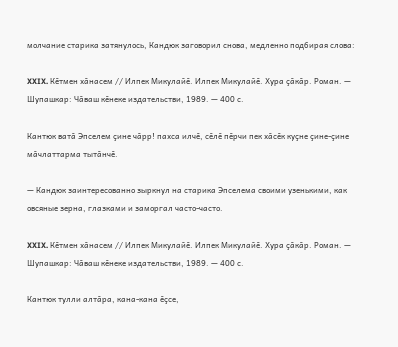молчание старика затянулось, Кандюк заговорил снова, медленно подбирая слова:

XXIX. Кӗтмен хӑнасем // Илпек Микулайӗ. Илпек Микулайӗ. Хура ҫӑкӑр. Роман. — Шупашкар: Чӑваш кӗнеке издательстви, 1989. — 400 с.

Кантюк ватӑ Эпселем ҫине чӑрр! пахса илчӗ, сӗлӗ пӗрчи пек хӑсӗк куҫне ҫине-ҫине мӑчлаттарма тытӑнчӗ.

— Кандюк заинтересованно зыркнул на старика Эпселема своими узенькими, как овсяные зерна, глазками и заморгал часто-часто.

XXIX. Кӗтмен хӑнасем // Илпек Микулайӗ. Илпек Микулайӗ. Хура ҫӑкӑр. Роман. — Шупашкар: Чӑваш кӗнеке издательстви, 1989. — 400 с.

Кантюк тулли алтӑра, кана-кана ӗҫсе,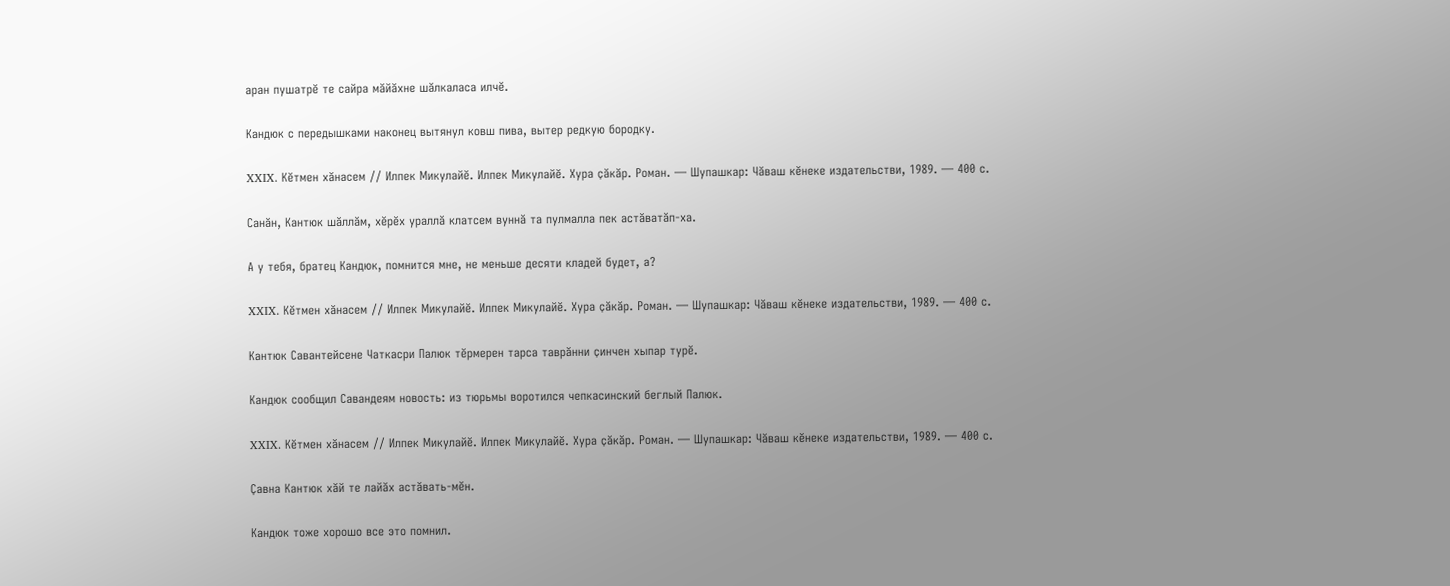аран пушатрӗ те сайра мӑйӑхне шӑлкаласа илчӗ.

Кандюк с передышками наконец вытянул ковш пива, вытер редкую бородку.

XXIX. Кӗтмен хӑнасем // Илпек Микулайӗ. Илпек Микулайӗ. Хура ҫӑкӑр. Роман. — Шупашкар: Чӑваш кӗнеке издательстви, 1989. — 400 с.

Санӑн, Кантюк шӑллӑм, хӗрӗх ураллӑ клатсем вуннӑ та пулмалла пек астӑватӑп-ха.

А у тебя, братец Кандюк, помнится мне, не меньше десяти кладей будет, а?

XXIX. Кӗтмен хӑнасем // Илпек Микулайӗ. Илпек Микулайӗ. Хура ҫӑкӑр. Роман. — Шупашкар: Чӑваш кӗнеке издательстви, 1989. — 400 с.

Кантюк Савантейсене Чаткасри Палюк тӗрмерен тарса таврӑнни ҫинчен хыпар турӗ.

Кандюк сообщил Савандеям новость: из тюрьмы воротился чепкасинский беглый Палюк.

XXIX. Кӗтмен хӑнасем // Илпек Микулайӗ. Илпек Микулайӗ. Хура ҫӑкӑр. Роман. — Шупашкар: Чӑваш кӗнеке издательстви, 1989. — 400 с.

Ҫавна Кантюк хӑй те лайӑх астӑвать-мӗн.

Кандюк тоже хорошо все это помнил.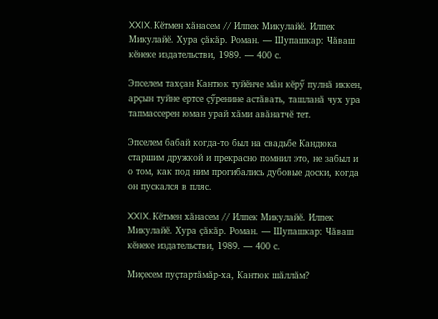XXIX. Кӗтмен хӑнасем // Илпек Микулайӗ. Илпек Микулайӗ. Хура ҫӑкӑр. Роман. — Шупашкар: Чӑваш кӗнеке издательстви, 1989. — 400 с.

Эпселем тахҫан Кантюк туйӗнче мӑн кӗрӳ пулнӑ иккен, арҫын туйне ертсе ҫӳренине астӑвать, ташланӑ чух ура тапмассерен юман урай хӑми авӑнатчӗ тет.

Эпселем бабай когда-то был на свадьбе Кандюка старшим дружкой и прекрасно помнил это, не забыл и о том, как под ним прогибались дубовые доски, когда он пускался в пляс.

XXIX. Кӗтмен хӑнасем // Илпек Микулайӗ. Илпек Микулайӗ. Хура ҫӑкӑр. Роман. — Шупашкар: Чӑваш кӗнеке издательстви, 1989. — 400 с.

Миҫесем пуҫтартӑмӑр-ха, Кантюк шӑллӑм?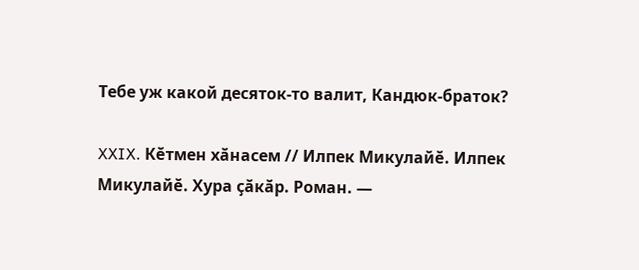Тебе уж какой десяток-то валит, Кандюк-браток?

XXIX. Кӗтмен хӑнасем // Илпек Микулайӗ. Илпек Микулайӗ. Хура ҫӑкӑр. Роман. —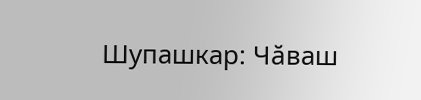Шупашкар: Чӑваш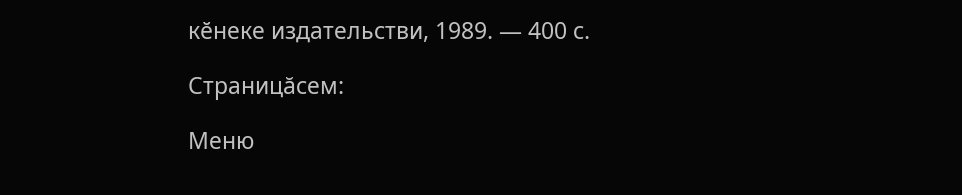кӗнеке издательстви, 1989. — 400 с.

Страницăсем:

Меню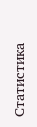Статистика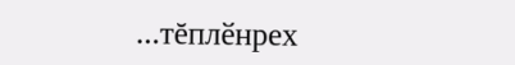...тĕплӗнрех